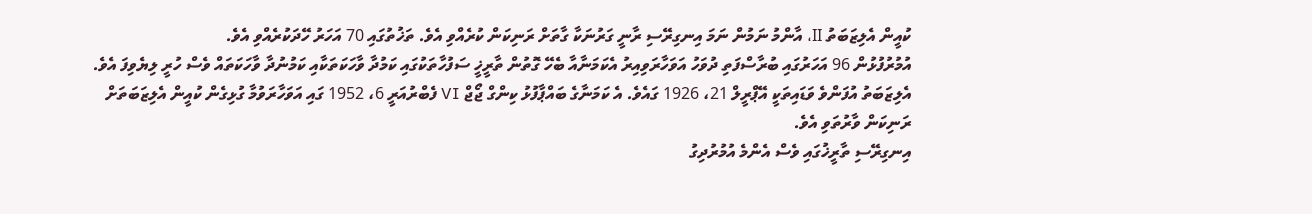ކުއީން އެލިޒަބަތު II، އާންމު ނަމުން ނަމަ އިނގިރޭސި ރާނީ ގަރުނަކާ ގާތަށް ރަނިކަން ކުރެއްވި އެވެ. ތަޚުތުގައި 70 އަހަރު ހޭދަކުރެއްވި އެވެ.
އުމުރުފުޅުން 96 އަހަރުގައި ބުރާސްފަތި ދުވަހު އަވަހާރަވިއިރު އެކަމަނާއާ ބެހޭ ގޮތުން ތާރީޚީ ސަފުހާތަކުގައި ކަމުދާ ވާހަކަތަކާއި ކަމުނުދާ ވާހަކަތައް ވެސް ހުރީ ލިޔެވިފަ އެވެ.
އެލިޒަބަތު އުފަންވެ ވަޑައިތަކީ އޭޕްރީލް 21، 1926 ގައެވެ. އެ ކަމަނާގެ ބައްޕާފުޅު ކިންގް ޖޯޖް VI ފެބްރުއަރީ 6، 1952 ގައި އަވަހާރަވުމާ ގުޅިގެން ކުއީން އެލިޒަބަތަށް ރަނިކަން ވާރުތަވި އެވެ.
އިނގިރޭސި ތާރީޚުގައި ވެސް އެންމެ އުމުރުދިގު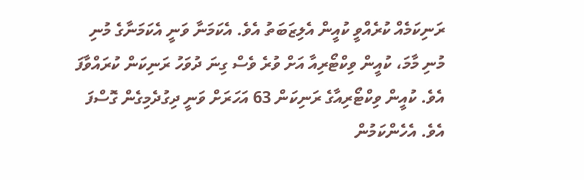ރަނިކަމެއް ކުރެއްވީ ކުއީން އެލިޒަބަތު އެވެ. އެކަމަނާ ވަނީ އެކަމަނާގެ މުނި މުނި މާމަ، ކުއީން ވިކްޓޯރިއާ އަށް ވުރެ ވެސް ގިނަ ދުވަހު ރަނިކަން ކުރައްވާފަ އެވެ. ކުއީން ވިކްޓޯރިއާގެ ރަނިކަން 63 އަހަރަށް ވަނީ ދިގުދެމިގެން ގޮސްފަ އެވެ. އެހެންކަމުން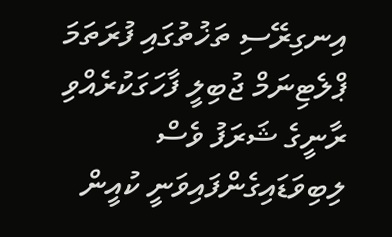އިނގިރޭސި ތަޚުތުގައި ފުރަތަމަ ޕްލެޓިނަމް ޖުބިލީ ފާހަގަކުރެއްވި ރާނީގެ ޝަރަފު ވެސް ލިބިވަޑައިގެންފައިވަނީ ކުއީން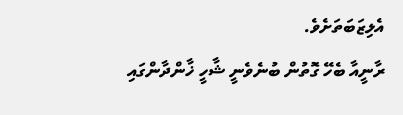އެލިޒަބަތަށެވެ.
ރާނީއާ ބެހޭ ގޮތުން ބުނެވެނީ ޝާހީ ޚާންދާންގައި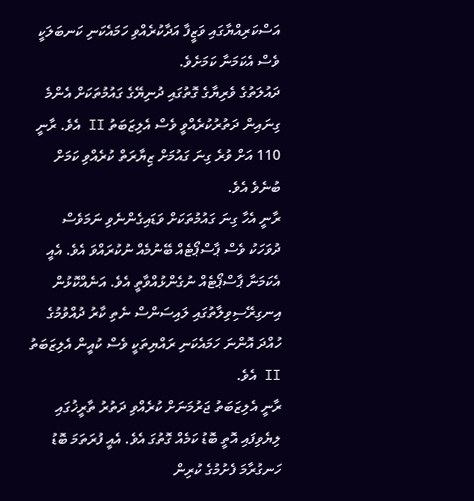އަސްކަރިއްޔާގައި ވަޒީފާ އަދާކުރެއްވި ހަމައެކަނި ކަނބަލަކީ ވެސް އެކަމަނާ ކަމަށެވެ.
ދައުލަތުގެ ވެރިޔާގެ ގޮތުގައި ދުނިޔޭގެ ގައުމުތަކަށް އެންމެ ގިނައިން ދަތުރުކުރެއްވީ ވެސް އެލިޒަބަތު II އެވެ. ރާނީ 110 އަށް ވުރެ ގިނަ ގައުމަށް ޒިޔާރަތް ކުރެއްވި ކަމަށް ބުނެވެ އެވެ.
ރާނީ އެހާ ގިނަ ގައުމުތަކަށް ވަޑައިގެންނެވި ނަމަވެސް ދުވަހަކު ވެސް ޕާސްޕޯޓެއް ބޭނުމެއް ނުކުރައްވަ އެވެ. އެއީ އެކަމަނާ ޕާސްޕޯޓެއް ނުގެންޅުއްވާތީ އެވެ. އަނެއްކޮޅުން އިނގިރޭސިވިލާތުގައި ލައިސަންސް ނެތި ކާރު ދުއްވުމުގެ ހުއްދަ އޮންނަ ހަމައެކަނި ރައްޔިތަކީ ވެސް ކުއީން އެލިޒަބަތު II އެވެ.
ރާނީ އެލިޒަބަތު ޖަރުމަނަށް ކުރެއްވި ދަތުރު ތާރީޚުގައި ލިޔެވިފައި އޮތީ ބޮޑު ކަމެއް ގޮތުގަ އެވެ. އެއީ ފުރަތަމަ ބޮޑު ހަނގުރާމަ ފެށުމުގެ ކުރިން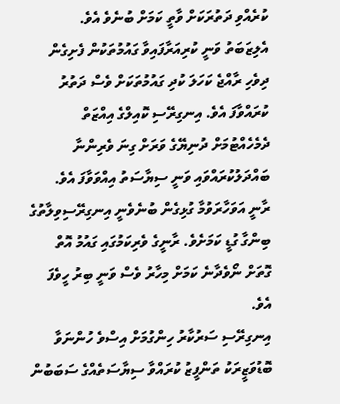ކުރެއްވި ދަތުރަކަށް ވާތީ ކަމަށް ބުނެވެ އެވެ.
އެލިޒަބަތު ވަނީ ކުރިއަރާފައިވާ ގައުމުތަކުން ފެށިގެން ދިވެހި ރާއްޖެ ކަހަލަ ކުދި ގައުމުތަކަށް ވެސް ދަތުރު ކުރައްވާފަ އެވެ. އިނގިރޭސި ކޮއިލްގެ އިއްޒަތް ދެމެހެއްޓުމަށް ދުނިޔޭގެ ވަރަށް ގިނަ ވެރިންނާ ބައްދަލުކުރައްވައި ވަނީ ސިޔާސަތު އިއްވަވާފަ އެވެ.
ރާނީ އަވަހާރަވުމާ ގުޅިގެން ބުނެވެނީ އިނގިރޭސިވިލާތުގެ ބިންގާ ގުޑީ ކަމަށެވެ. ރާނީގެ ވެރިކަމުގައި ގައުމު އޮތް ގޮތަށް ނޯވެދާނެ ކަމަށް މިހާރު ވެސް ވަނީ ބިރު ހީވެފަ އެވެ.
އިނގިރޭސި ސަރުކާރު ހިންގުމަށް އިސްވެ ހުންނަވާ ބޮޑުވަޒީރަކު ތަންފީޒު ކުރައްވާ ސިޔާސަތެއްގެ ސަބަބުން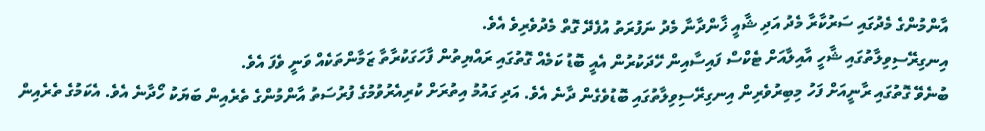އާންމުންގެ މެދުގައި ސަރުކާރާ މެދު އަދި ޝާއީ ޚާންދާނާ މެދު ނަފުރަތު އުފެދޭ ގޮތް މެދުވެރިވެ އެވެ.
އިނގިރޭސިވިލާތުގައި ޝާހީ އާއިލާއަށް ޓެކްސް ފައިސާއިން ހޭދަކުރުން އެއީ ބޮޑު ކަމެއް ގޮތުގައި ރައްޔިތުން ފާހަގަކުރާތާ ޒަމާންތަކެއް ވަނީ ވެފަ އެވެ.
ބުނެވޭ ގޮތުގައި ރާނީއަށް ފަހު މިބިރުވެރިން އިނގިރޭސިވިލާތުގައި ބޮޑުވެގެން ދާނެ އެވެ. އަދި ގައުމު އިތުރަށް ކުރިއެރުވުމުގެ ފުރުސަތު އާންމުންގެ ތެރެއިން ބަޔަކު ހޯދާނެ އެވެ. އެކަމުގެ ތެރެއިން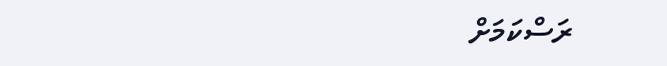ރަސްކަމަށް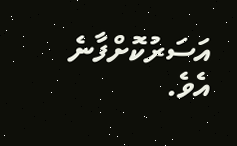އަސަރުކޮށްފާނެ އެވެ.